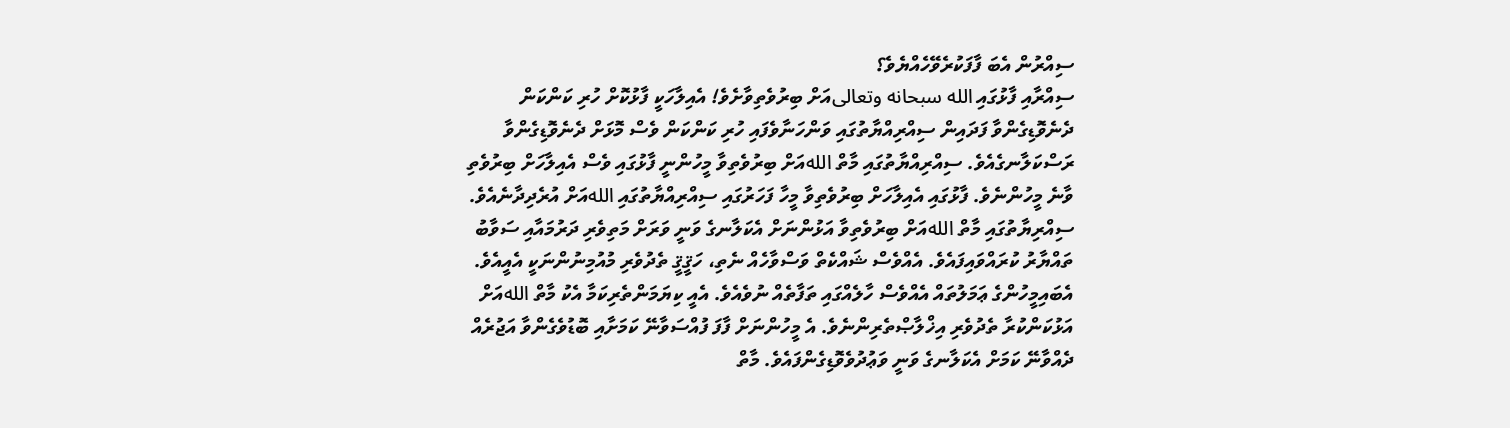ސިއްރުން އެބަ ފާފަކުރެވޭހެއްޔެވެ؟
ސިއްރާއި ފާޅުގައި الله سبحانه وتعالىއަށް ބިރުވެތިވާށެވެ! އެއިލާހަކީ ފާޅުކޮށް ހުރި ކަންކަން ދެނެވޮޑިގެންވާ ފަދައިން ސިއްރިއްޔާތުގައި ވަންހަނާވެފައި ހުރި ކަންކަން ވެސް މޮޅަށް ދެނެވޮޑިގެންވާ ރަސްކަލާނގެއެވެ. ސިއްރިއްޔާތުގައި މާތް اللهއަށް ބިރުވެތިވާ މީހުންނީ ފާޅުގައި ވެސް އެއިލާހަށް ބިރުވެތި ވާނެ މީހުންނެވެ. ފާޅުގައި އެއިލާހަށް ބިރުވެތިވާ މީހާ ފަހަރުގައި ސިއްރިއްޔާތުގައި اللهއަށް އުރެދިދާނެއެވެ. ސިއްރިޔާތުގައި މާތް اللهއަށް ބިރުވެތިވާ އަޅުންނަށް އެކަލާނގެ ވަނީ ވަރަށް މަތިވެރި ދަރުމައާއި ސަވާބު ތައްޔާރު ކުރައްވައިފައެވެ. އެއްވެސް ޝައްކެތް ވަސްވާހެއް ނެތި، ހަޤީޤީ ތެދުވެރި މުއުމިނުންނަކީ އެއީއެވެ. އެބައިމީހުންގެ ޢަމަލުތައް އެއްވެސް ހާލެއްގައި ތަފާތެއް ނުވެއެވެ. އެއީ ކިޔަމަންތެރިކަމާ އެކު މާތް اللهއަށް އަޅުކަންކުރާ ތެދުވެރި އިޚްލާޞްތެރިންނެވެ. އެ މީހުންނަށް ފާފަ ފުއްސަވާނޭ ކަމަށާއި ބޮޑުވެގެންވާ އަޖުރެއް ދެއްވާނޭ ކަމަށް އެކަލާނގެ ވަނީ ވަޢުދުވެވޮޑިގެންފައެވެ. މާތް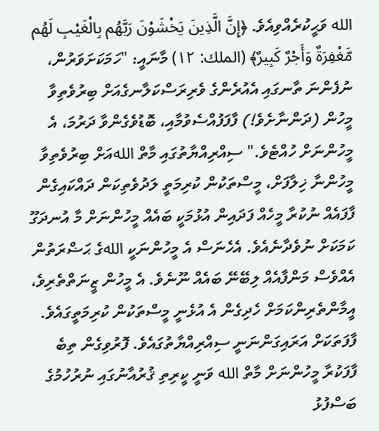الله ވަޙީކުރެއްވިއެވެ. ﴿إِنَّ الَّذِينَ يَخْشَوْنَ رَبَّهُم بِالْغَيْبِ لَهُم مَّغْفِرَةٌ وَأَجْرٌ كَبِيرٌ﴾ (الملك: ١٢) މާނައީ: "ހަމަކަށަވަރުން، ނުފެންނަ ތާނގައި އެއުރެންގެ ވެރިރަސްކަލާނގެއަށް ބިރުވެތިވާ މީހުން (ދަންނާށެވެ!) ފާފަފުއްސެވުމާއި، ބޮޑުވެގެންވާ ދަރުމަ، އެ މީހުންނަށް ހުއްޓެވެ." ސިއްރިއްޔާތުގައި މާތް اللهއަށް ބިރުވެތިވާ މީހުންނާ ޚިލާފަށް، މީސްތަކުން ކުރިމަތީ ލަދުވެތިކަން ދައްކައިގެން ފާފައެއް ނުކުރާ މީހެއް ފަދައިން އުޅުމަކީ ބައެއް މީހުންނަށް މާ އުނދަގޫ ކަމަކަށް ނުވެދާނެއެވެ. އެހެނަސް އެ މީހުންނަކީ اللهގެ ޙަޟްރަތުން އެއްވެސް މަންފާއެއް ލިބޭނޭ ބައެއް ނޫނެވެ. އެ މީހުން ޒީނަތްތެރިވެ، އީމާންތެރިންކަމަށް ހެދިގެން އެ އުޅެނީ މީސްތަކުން ކުރިމަތީގައެވެ. ފާފަތަކަށް އަރައިގަންނަނީ ސިއްރިއްޔާތުގައެވެ. ފޮރުވިގެން ތިބެ ފާފަކުރާ މީހުންނަށް މާތް الله ވަނީ ކީރިތި ޤުރުއާނުގައި ނުރުހުމުގެ ބަސްފުޅު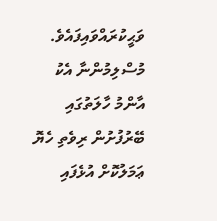ވަޙީކުރައްވައިފައެވެ. މުސްލިމުންނާ އެކު އާންމު ހާލަތުގައި ބޭރުފުށުން ރިވެތި ހެޔޮ ޢަމަލުކޮށް އުޅެފައި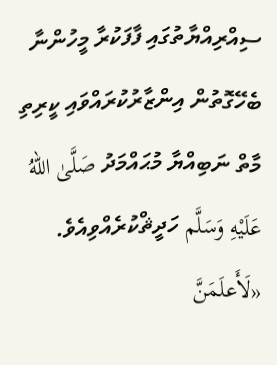ސިއްރިއްޔާތުގައި ފާފަކުރާ މީހުންނާ ބެހޭގޮތުން އިންޒާރުކުރައްވައި ކީރިތި މާތް ނަބިއްޔާ މުޙައްމަދު صَلَّىٰ اللهُ عَلَيْهِ وَسَلَّم ހަދީޘްކުރެއްވިއެވެ. «لَأَعلَمَنَّ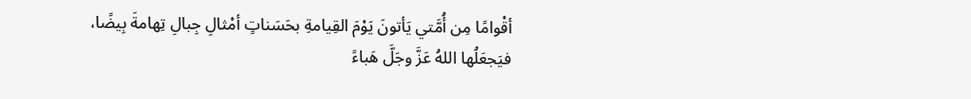أقْوامًا مِن أُمَّتي يَأتونَ يَوْمَ القِيامةِ بحَسَناتٍ أمْثالِ جِبالِ تِهامةَ بِيضًا، فيَجعَلُها اللهُ عَزَّ وجَلَّ هَباءً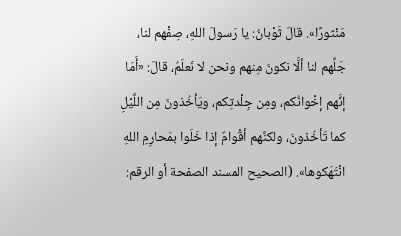مَنْثورًا». قالَ ثَوْبانُ: يا رَسولَ اللهِ، صِفْهم لنا، جَلِّهم لنا ألَّا نكونَ مِنهم ونحن لا نَعلَمُ، قالَ: «أَمَا إنَّهم إخْوانُكم، ومِن جِلْدتِكم، ويَأخُذونَ مِن اللَّيْلِ كما تَأخُذونَ، ولكنَّهم أقْوامٌ إذا خَلَوا بمَحارِمِ اللهِ انْتَهَكوها». (الصحيح المسند الصفحة أو الرقم: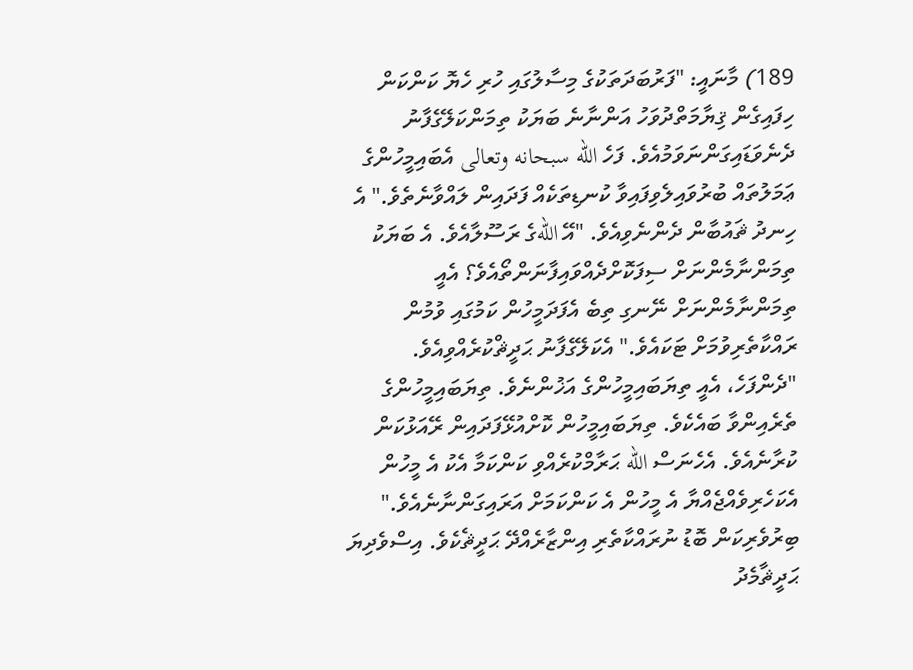189) މާނައީ: "ފަރުބަދަތަކުގެ މިސާލުގައި ހުރި ހެޔޮ ކަންކަން ހިފައިގެން ޤިޔާމަތްދުވަހު އަންނާނެ ބަޔަކު ތިމަންކަލޭގެފާނު ދެނެވަޑައިގަންނަވަމުއެވެ. ފަހެ الله سبحانه وتعالى އެބައިމީހުންގެ ޢަމަލުތައް ބުރުވައިލެވިފައިވާ ކުނޑިތަކެއް ފަދައިން ލައްވާނެތެވެ." އެ ހިނދު ޘައުބާން ދެންނެވިއެވެ. "އޭ اللهގެ ރަސޫލާއެވެ. އެ ބަޔަކު ތިމަންނާމެންނަށް ސިފަކޮށްދެއްވައިފާނަންތޯއެވެ؟ އެއީ ތިމަންނާމެންނަށް ނޭނގި ތިބެ އެފަދަމީހުން ކަމުގައި ވުމުން ރައްކާތެރިވުމަށް ޓަކައެވެ." އެކަލޭގެފާނު ޙަދީޘްކުރެއްވިއެވެ. "ދެންފަހެ، އެއީ ތިޔަބައިމީހުންގެ އަޚުންނެވެ. ތިޔަބައިމީހުންގެ ތެރެއިންވާ ބައެކެވެ. ތިޔަބައިމީހުން ކޮށްއުޅޭފަދައިން ރޭއަޅުކަން ކުރާނެއެވެ. އެހެނަސް الله ޙަރާމްކުރެއްވި ކަންކަމާ އެކު އެ މީހުން އެކަހެރިވެއްޖެއްޔާ އެ މީހުން އެ ކަންކަމަށް އަރައިގަންނާނެއެވެ." ބިރުވެރިކަން ބޮޑު ނުރައްކާތެރި އިންޒާރެއްދޭ ޙަދީޘެކެވެ. އިސްވެދިޔަ ޙަދީޘާމެދު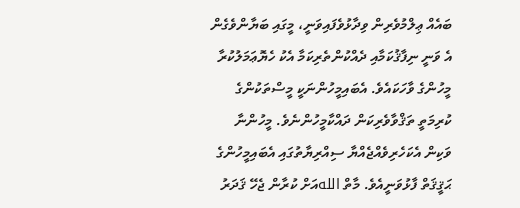ބައެއް ޢިލްމުވެރިން ވިދާޅުވެފައިވަނީ، މީގައި ބަޔާންވެގެން އެ ވަނީ ނިފާޤުކަމާއި ދެއްކުންތެރިކަމާ އެކު ހެޔޮޢަމަލުކުރާ މީހުންގެ ވާހަކައެވެ. އެބައިމީހުންނަކީ މީސްތަކުންގެ ކުރިމަތީ ތަޤްވާވެރިކަން ދައްކާމީހުންނެވެ. މީހުންނާ ވަކިން އެކަހެރިވެއްޖެއްޔާ ސިއްރިޔާތުގައި އެބައިމީހުންގެ ޙަޤީޤަތް ފާޅުވަނީއެވެ. މާތް اللهއަށް ކުރާން ޖެހޭ ޤަދަރު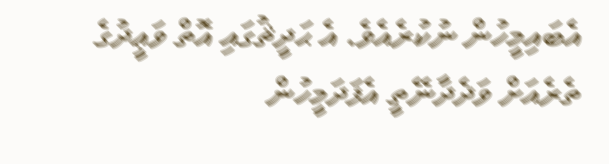އެބައިމީހުން ނުކުރެއެވެ. އެ ޙަދީޘުގައި އޮތް ވަޢީދުގެ ތެރެއަށް ވަދެދާނޭތީ އެފަދަމީހުން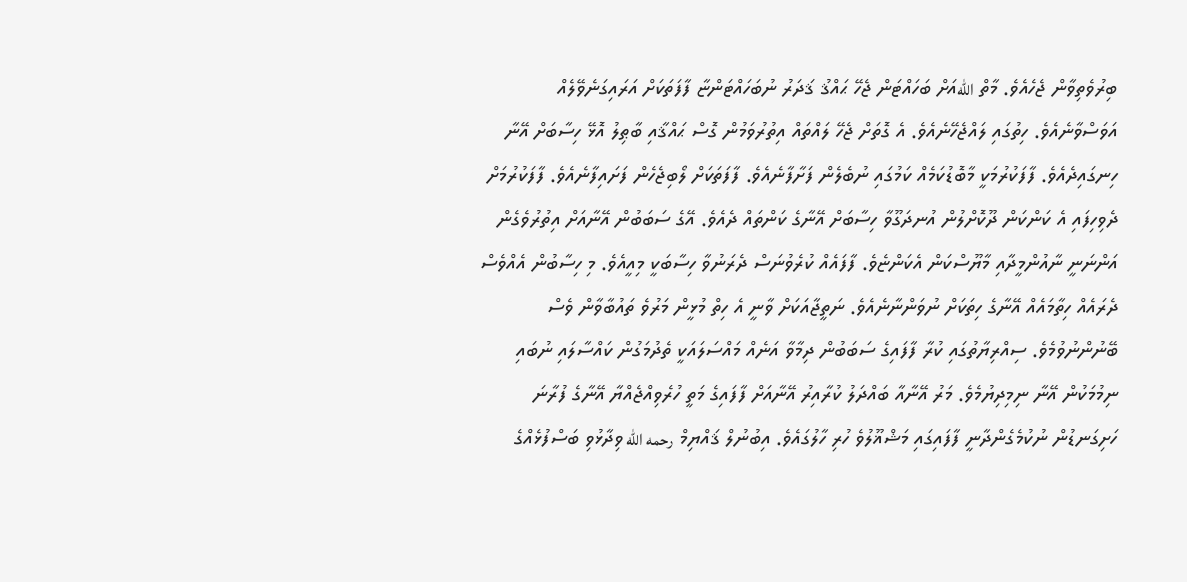ބިރުވެތިވާން ޖެހެއެވެ. މާތް اللهއަށް ބަހައްޓަން ޖެހޭ ޙައްޤު ޤަދަރު ނުބަހައްޓަންޏާ ފާފަތަކަށް އަރައިގަނެވޭލެއް އަވަސްވާނެއެވެ. ހިތުގައި ލައްޖެހޭނެއެވެ. އެ ގޮތަށް ޖެހޭ ލައްތައް އިތުރުވަމުން ގޮސް ޙައްޤާއި ބާޠިލު އޮޅޭ ހިސާބަށް އޭނާ ހިނގައިދެއެވެ. ފާފަކުރުމަކީ މާބޮޑުކަމެއް ކަމުގައި ނުބެލެން ފަށާފާނެއެވެ. ފާފަތަކަށް ލޯބިޖެހެން ފަށައިފާނެއެވެ. ފާފަކުރުމަށް ދެވިހިފައި އެ ކަންކަން ދޫކޮށްލުން އުނދަގޫވާ ހިސާބަށް އޭނާގެ ކަންތައް ދެއެވެ. އޭގެ ސަބަބުން އޭނާއަށް އިތުރުވެގެން އަންނަނީ ނާއުންމީދާއި މާޔޫސްކަން އެކަންޏެވެ. ފާފައެއް ކުރެވުނަސް ދެރަނުވާ ހިސާބަކީ މިއީއެވެ. މި ހިސާބުން އެއްވެސް ދެރައެއް ހިތާމައެއް އޭނާގެ ހިތަކަށް ނުވަންނާނެއެވެ. ނަތީޖާއަކަށް ވާނީ އެ ހިތް މުޅީން މަރުވެ ތައުބާވާން ވެސް ބޭނުންނުވުމެވެ. ސިއްރިޔާތުގައި ކުރާ ފާފައިގެ ސަބަބުން ދިމާވާ އަނެއް މައްސަލައަކީ ތެދުމަގުން ކައްސާލައި ނުބައި ނިމުމަކުން އޭނާ ނިމިދިޔުމެވެ. މަރު އޭނާއާ ބައްދަލު ކުރާއިރު އޭނާއަށް ފާފައިގެ މަތީ ހުރެވިއްޖެއްޔާ އޭނާގެ ފުރާނަ ހަށިގަނޑުން ނުކުމެގެންދާނީ ފާފައިގައި މަޝްޣޫލުވެ ހުރި ހާލުގައެވެ. އިބުނުލް ޤައްޔިމް رحمه الله ވިދާޅުވި ބަސްފުޅެއްގެ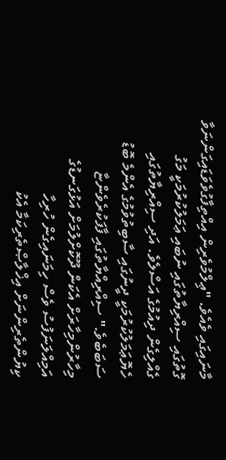މާނައިގައި ވެއެވެ. "ޢިލްމުވެރިން އިއްތިފާގުވެވަޑައިގަންނަވާ ގޮތުގައި ސިއްރިޔާތުގައި ނުބައި ޢަމަލުކުރުމަކީ މަގު ގެއްލިގެން ދިއުމުގެ އަސްލެވެ. އަދި ސިއްރިޔާތުގައި ހެޔޮޢަމަލުކުރުމަކީ ދީނުގައި ސާބިތުވުމުގެ އެންމެ ބޮޑު ސަބަބެވެ." ސިއްރިއްޔާތުގައި ފާފަކުރެވެންޏާ މިހާރުންމިހާރަށް އެކަން ދޫކޮށްލުމަށް އަޅުގަނޑުގެ އަމިއްލަނަފުސު ވެސް ހިމަނައިގެން ހުރިހާ ކިޔުންތެރިންނަށް އިޚްލާޞްތެރިކަމާ އެކު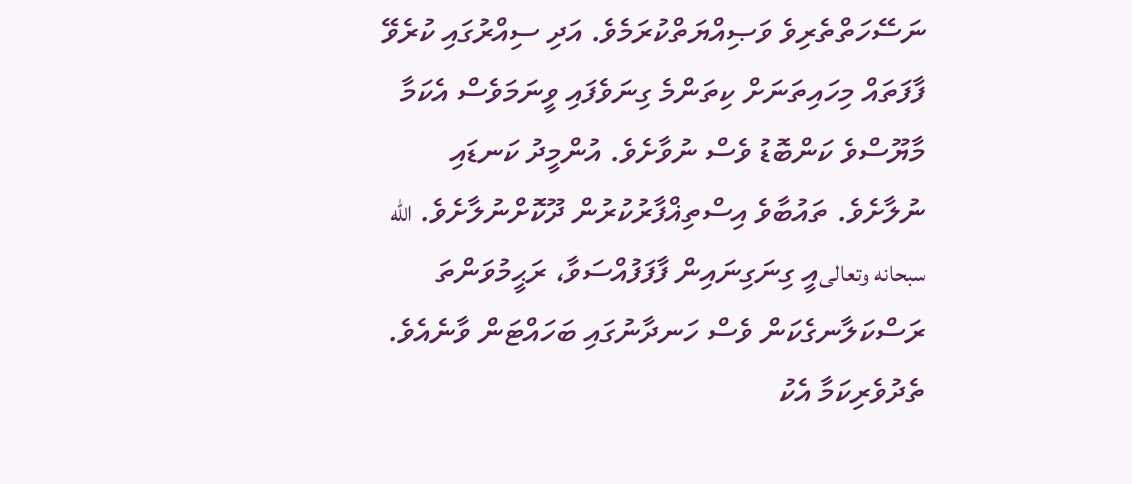ނަސޭހަތްތެރިވެ ވަޞިއްޔަތްކުރަމެވެ. އަދި ސިއްރުގައި ކުރެވޭ ފާފަތައް މިހައިތަނަށް ކިތަންމެ ގިނަވެފައި ވީނަމަވެސް އެކަމާ މާޔޫސްވެ ކަންބޮޑު ވެސް ނުވާށެވެ. އުންމީދު ކަނޑައި ނުލާށެވެ. ތައުބާވެ އިސްތިޣްފާރުކުރުން ދޫކޮށްނުލާށެވެ. الله سبحانه وتعالىއީ ގިނަގިނައިން ފާފަފުއްސަވާ، ރަޙީމުވަންތަ ރަސްކަލާނގެކަން ވެސް ހަނދާނުގައި ބަހައްޓަން ވާނެއެވެ. ތެދުވެރިކަމާ އެކު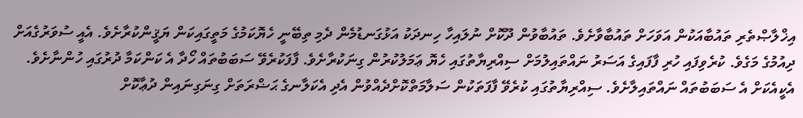އިޚްލާޞްތެރި ތައުބާއަކުން އަވަހަށް ތައުބާވާށެވެ. ތައުބާވުން ދޫކޮށް ނުލައިހާ ހިނދަކު އަޅުގަނޑުމެން ދެމި ތިބޭނީ ހެޔޮކަމުގެ މަތީގައިކަން ޔަޤީންކުރާށެވެ. އެއީ ސުވަރުގެއަށް ދިއުމުގެ މަގެވެ. ކުރެވިފައި ހުރި ފާފައިގެ އަސަރު ނައްތައިލުމަށް ސިއްރިޔާތުގައި ހެޔޮ ޢަމަލުކުރުން ގިނަކުރާށެވެ. ފާފަކުރެވޭ ސަބަބުތައް ހޯދާ އެ ކަންކަމާ ދުރުގައި ހުންނާށެވެ. އެކީއެކަށް އެ ސަބަބުތައް ނައްތައިލާށެވެ. ސިއްރިޔާތުގައި ކުރެވޭ ފާފަތަކުން ސަލާމަތްކޮށްދެއްވުން އެދި އެކަލާނގެ ޙަޟްރަތަށް ގިނަގިނައިން ދުޢާކޮށް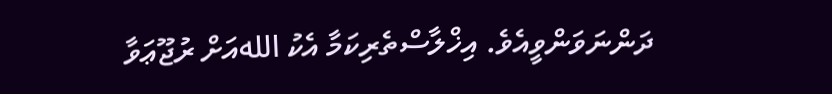ދަންނަވަންވީއެވެ. އިޚްލާސްތެރިކަމާ އެކު اللهއަށް ރުޖޫޢަވާ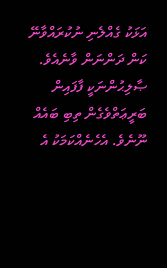އަޅަކު ގެއްލެނި ނުކުރައްވާނޭ ކަން ދަންނަން ވާނެއެވެ. ޞާލިޙުންނަކީ ފާފައިން ބަރީޢަތްވެގެން ތިބި ބައެއް ނޫނެވެ. އެހެނެއްކަމަކު އެ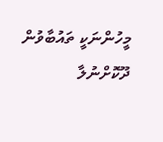މީހުންނަކީ ތައުބާވުން ދޫކޮށްނުލާ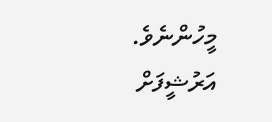މީހުންނެވެ.
އަރުޝީފަށް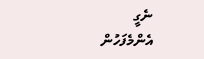ނެގީ
އެންމެފަހުން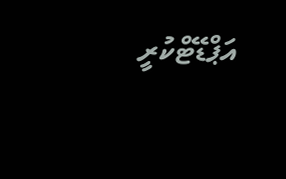އަޕްޑޭޓްކުރީ